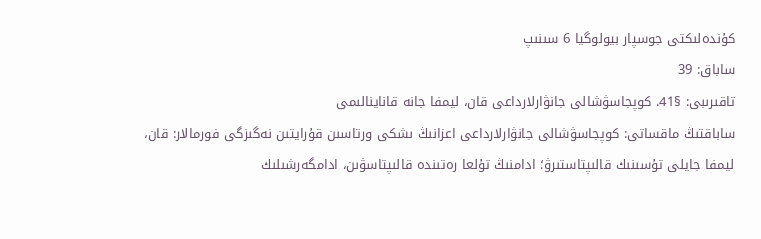كۇندەلىكتى جوسپار بيولوگيا 6 سىنىپ
ساباق: 39
تاقىرىبى: §41. كوپجاسۋشالى جانۋارلارداعى قان، ليمفا جانە قاناينالىمى
ساباقتىڭ ماقساتى: كوپجاسۋشالى جانۋارلارداعى اعزانىڭ ىشكى ورتاسىن قۇرايتىن نەگىزگى فورمالار: قان، ليمفا جايلى تۇسىنىك قالىپتاستىرۋ؛ ادامنىڭ تۇلعا رەتىندە قالىپتاسۋىن، ادامگەرشىلىك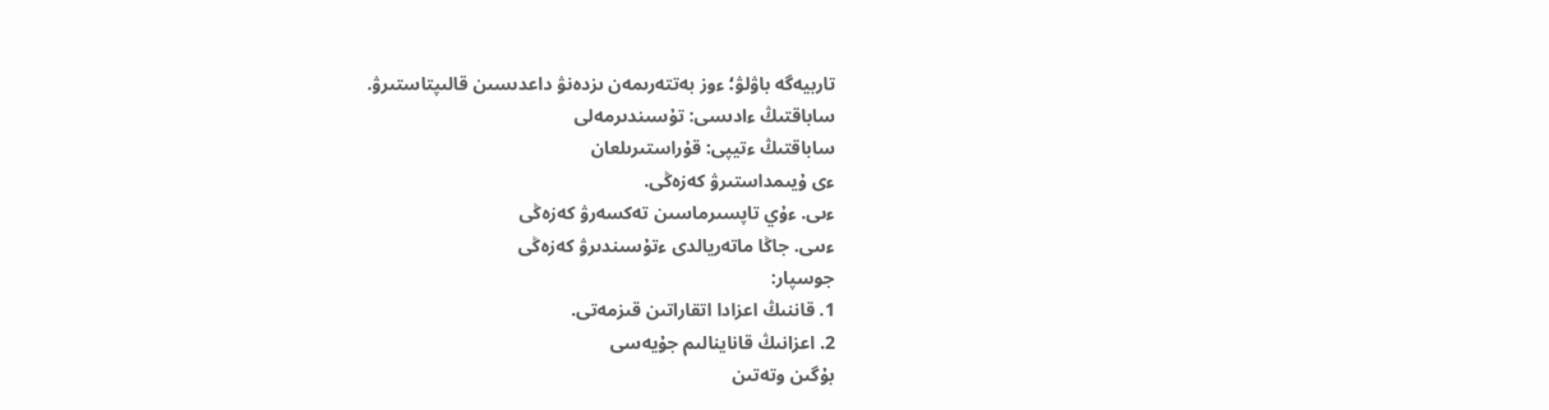تاربيەگە باۋلۋ؛ ءوز بەتتەرىمەن ىزدەنۋ داعدىسىن قالىپتاستىرۋ.
ساباقتىڭ ءادىسى: تۇسىندىرمەلى
ساباقتىڭ ءتيپى: قۇراستىرىلعان
ءى ۇيىمداستىرۋ كەزەڭى.
ءىى. ءۇي تاپسىرماسىن تەكسەرۋ كەزەڭى
ءىىى. جاڭا ماتەريالدى ءتۇسىندىرۋ كەزەڭى
جوسپار:
1. قاننىڭ اعزادا اتقاراتىن قىزمەتى.
2. اعزانىڭ قاناينالىم جۇيەسى
بۇگىن وتەتىن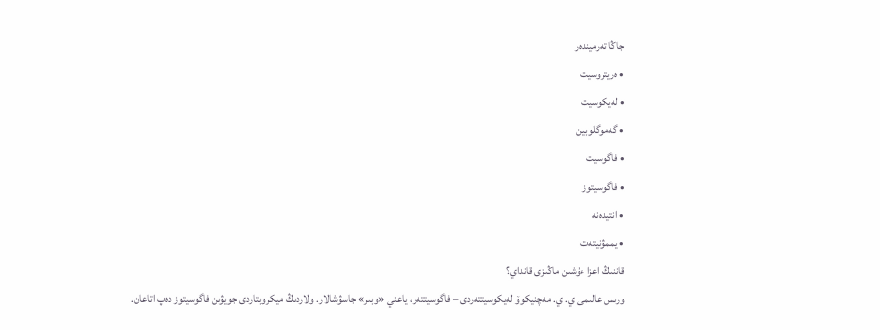جاڭا تەرميندەر
• ەريتروسيت
• لەيكوسيت
• گەموگلوبين
• فاگوسيت
• فاگوسيتوز
• انتيدەنە
• يممۋنيتەت
قاننىڭ اعزا ءۇشىن ماڭىزى قانداي؟
ورىس عالىمى ي. ي. مەچنيكوۆ لەيكوسيتتەردى – فاگوسيتتەر، ياعني «وبىر» جاسۋشالار. ولاردىڭ ميكروبتاردى جويۋىن فاگوسيتوز دەپ اتاعان.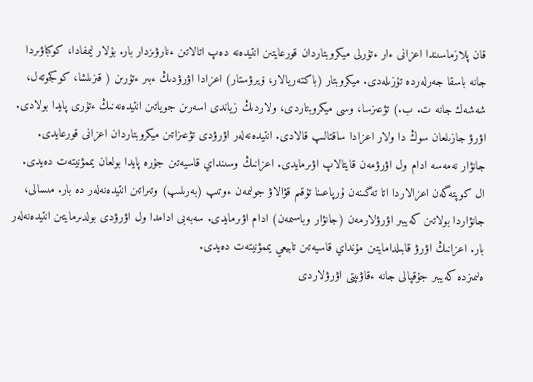قان پلازماسىندا اعزانى ءار ءتۇرلى ميكروبتاردان قورعايتىن انتيدەنە دەپ اتالاتىن ءنارۋىزدار بار. بۇلار ليمفادا، كوكباۋىردا جانە باسقا جەرلەردە تۇزىلەدى. ميكروبتار (باكتەريالار، ۆيرۋستار) اعزادا اۋرۋدىڭ ءبىر ءتۇرىن ( قىزىلشا، كوكجوتەل، شەشەك جانە ت. ب.) تۋعىزسا، وسى ميكروبتاردى، ولاردىڭ زياندى اسەرىن جوياتىن انتيدەنەنىڭ ءتۇرى پايدا بولادى. اۋرۋ جازىلعان سوڭ دا ولار اعزادا ساقتالىپ قالادى. انتيدەنەلەر اۋرۋدى تۋعىزاتىن ميكروبتاردان اعزانى قورعايدى. جانۋار نەمەسە ادام ول اۋرۋمەن قايتالاپ اۋىرمايدى. اعزانىڭ وسىنداي قاسيەتىن جۇرە پايدا بولعان يممۋنيتەت دەيدى. ال كوپتەگەن اعزالاردا اتا تەگىنەن ۇرپاعىنا تۇقىم قۋالاۋ جولىمەن ءوتىپ (بەرىلىپ) وتىراتىن انتيدەنەلەر دە بار. مىسالى، جانۋاردا بولاتىن كەيبىر اۋرۋلارمەن (جانۋار وباسىمەن) ادام اۋىرمايدى. سەبەبى ادامدا ول اۋرۋدى بولدىرمايتىن انتيدەنەلەر بار. اعزانىڭ اۋرۋ قابىلدامايتىن مۇنداي قاسيەتىن تابيعي يممۋنيتەت دەيدى.
ەلىمىزدە كەيبىر جۇقپالى جانە ءقاۋىپتى اۋرۋلاردى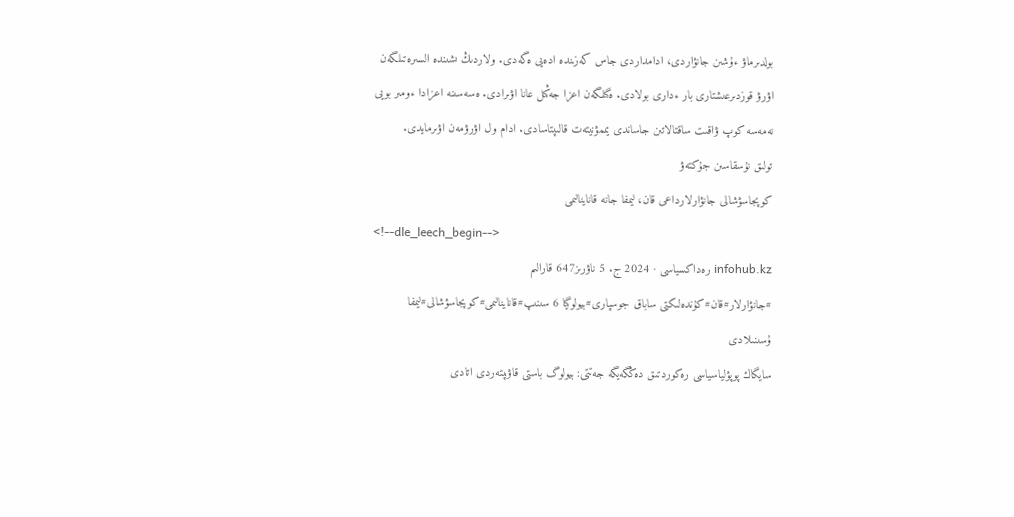بولدىرماۋ ءۇشىن جانۋاردى، ادامداردى جاس كەزىندە ادەيى ەگەدى. ولاردىڭ ىشىندە السىرەتىلگەن اۋرۋ قوزدىرعىشتارى بار ءدارى بولادى. ەگىلگەن اعزا جەڭىل عانا اۋىرادى. ەسەسىنە اعزادا ءومىر بويى نەمەسە كوپ ۋاقىت ساقتالاتىن جاساندى يممۋنيتەت قالىپتاسادى. ادام ول اۋرۋمەن اۋىرمايدى.
تولىق نۇسقاسىن جۇكتەۋ
كوپجاسۋشالى جانۋارلارداعى قان، ليمفا جانە قاناينالىمى
<!--dle_leech_begin-->
infohub.kz رەداكسياسى · 2024 ج. 5 ناۋرىز647 قارالىم
#جانۋارلار#قان#كۇندەلىكتى ساباق جوسپارى#بيولوگيا 6 سىنىپ#قاناينالىمى#كوپجاسۋشالى#ليمفا
ۇسىنىلادى
سايگاك پوپۋلياسياسى رەكوردتىق دەڭگەيگە جەتتى: بيولوگ باستى قاۋىپتەردى اتادى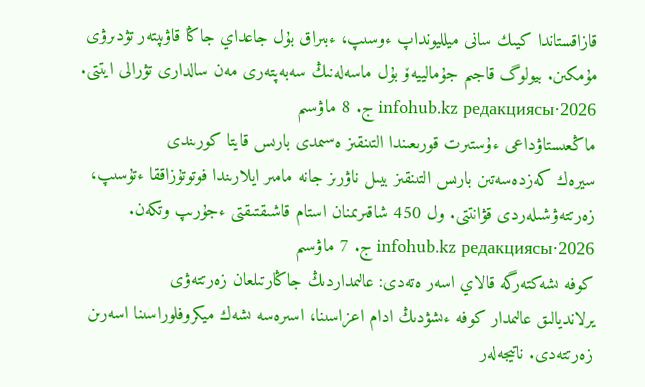قازاقستاندا كيىك سانى ميلليونداپ ءوسىپ، ءبىراق بۇل جاعداي جاڭا قاۋىپتەر تۋدىرۋى مۇمكىن. بيولوگ قاجىم جۇمالييەۆ بۇل ماسەلەنىڭ سەبەپتەرى مەن سالدارى تۋرالى ايتتى.
infohub.kz редакциясы·2026 ج. 8 ماۋسىم
ماڭعىستاۋداعى ءۇستىرت قورىعىندا التىنقىز ەسىمدى بارىس قايتا كورىندى
سيرەك كەزدەسەتىن بارىس التىنقىز بيىل ناۋرىز جانە مامىر ايلارىندا فوتوتۇزاققا ءتۇسىپ، زەرتتەۋشىلەردى قۋانتتى. ول 450 شاقىرىمنان استام قاشىقتىقتى ءجۇرىپ وتكەن.
infohub.kz редакциясы·2026 ج. 7 ماۋسىم
كوفە ىشەكتەرگە قالاي اسەر ەتەدى: عالىمداردىڭ جاڭارتىلعان زەرتتەۋى
يرلانديالىق عالىمدار كوفە ءىشۋدىڭ ادام اعزاسىنا، اسىرەسە ىشەك ميكروفلوراسىنا اسەرىن زەرتتەدى. ناتيجەلەر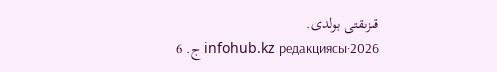قىزىقتى بولدى.
infohub.kz редакциясы·2026 ج. 6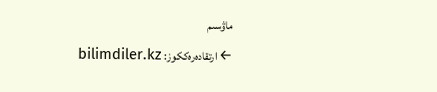ماۋسىم
← ارتقادەرەككوز: bilimdiler.kz